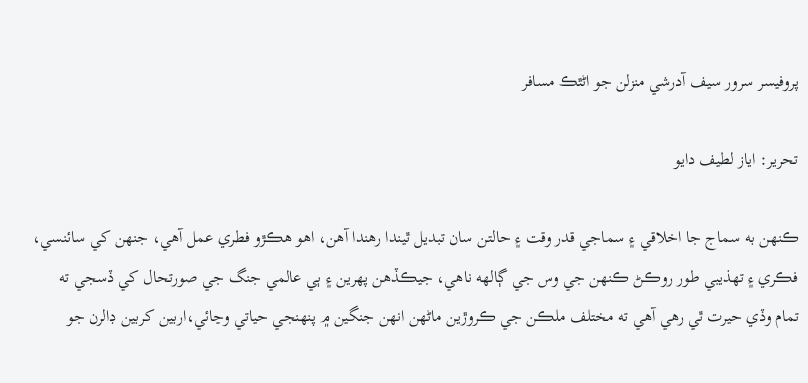پروفيسر سرور سيف آدرشي منزلن جو اڻٿڪ مسافر

تحرير: اياز لطيف دايو

ڪنهن به سماج جا اخلاقي ۽ سماجي قدر وقت ۽ حالتن سان تبديل ٿيندا رهندا آهن، اهو هڪڙو فطري عمل آهي، جنهن کي سائنسي، فڪري ۽ تهذيبي طور روڪڻ ڪنهن جي وس جي ڳالهه ناهي، جيڪڏهن پهرين ۽ ٻي عالمي جنگ جي صورتحال کي ڏسجي ته تمام وڏي حيرت ٿي رهي آهي ته مختلف ملڪن جي ڪروڙين ماڻهن انهن جنگين ۾ پنهنجي حياتي وڃائي،اربين کربين ڊالرن جو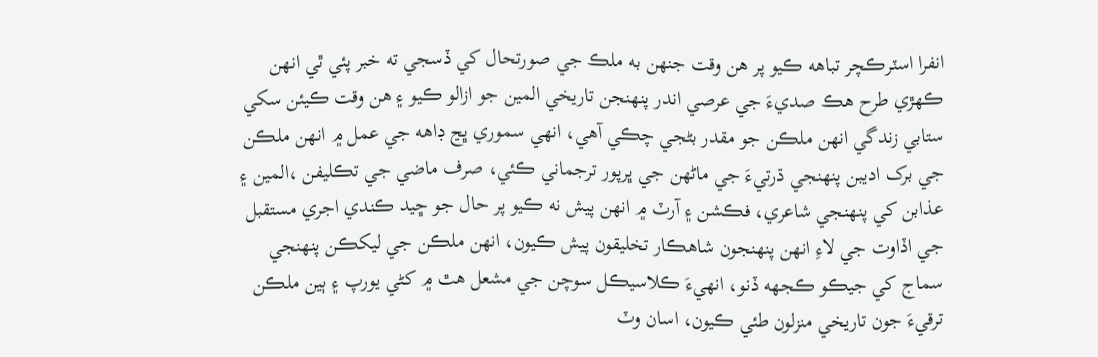انفرا اسٽرڪچر تباهه ڪيو پر هن وقت جنهن به ملڪ جي صورتحال کي ڏسجي ته خبر پئي ٿي انهن ڪهڙي طرح هڪ صديءَ جي عرصي اندر پنهنجن تاريخي المين جو ازالو ڪيو ۽ هن وقت ڪيئن سکي ستابي زندگي انهن ملڪن جو مقدر بڻجي چڪي آهي، انھي سموري ڀڃ ڊاهه جي عمل ۾ انهن ملڪن جي برک اديبن پنهنجي ڌرتيءَ جي ماڻهن جي ڀرپور ترجماني ڪئي، صرف ماضي جي تڪليفن ،المين ۽ عذابن کي پنهنجي شاعري، فڪشن ۽ آرٽ ۾ انهن پيش نه ڪيو پر حال جو ڇيد ڪندي اجري مستقبل جي اڏاوت جي لاءِ انهن پنهنجون شاهڪار تخليقون پيش ڪيون، انهن ملڪن جي ليکڪن پنهنجي سماج کي جيڪو ڪجهه ڏنو، انهيءَ ڪلاسيڪل سوچن جي مشعل هٿ ۾ کڻي يورپ ۽ ٻين ملڪن ترقيءَ جون تاريخي منزلون طئي ڪيون، اسان وٽ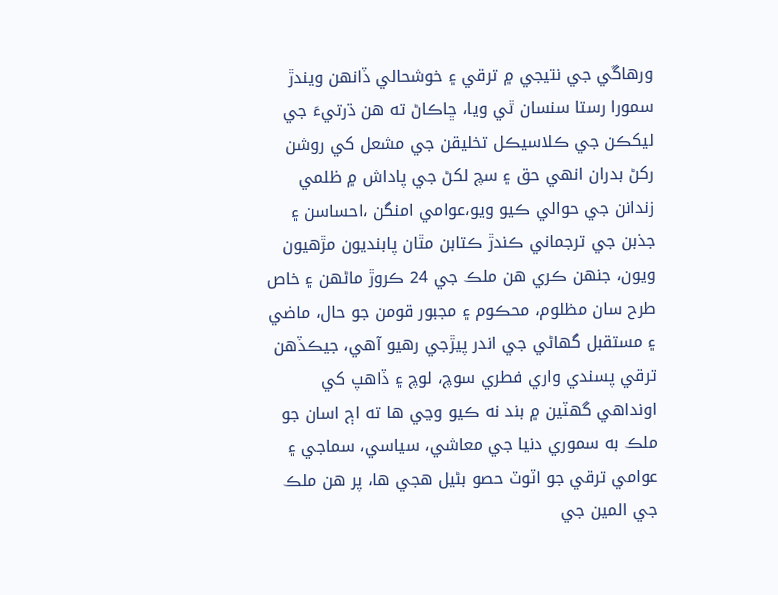ورهاڱي جي نتيجي ۾ ترقي ۽ خوشحالي ڏانهن ويندڙ سمورا رستا سنسان ٿي ويا، ڇاڪاڻ ته هن ڌرتيءَ جي ليکڪن جي ڪلاسيڪل تخليقن جي مشعل کي روشن رکڻ بدران انهي حق ۽ سچ لکڻ جي پاداش ۾ ظلمي زندانن جي حوالي ڪيو ويو،عوامي امنگن ،احساسن ۽ جذبن جي ترجماني ڪندڙ ڪتابن مٿان پابنديون مڙهيون ويون، جنهن ڪري هن ملڪ جي 24 ڪروڙ ماڻهن ۽ خاص طرح سان مظلوم، محڪوم ۽ مجبور قومن جو حال، ماضي ۽ مستقبل گهاڻي جي اندر پيڙجي رهيو آهي، جيڪڏهن ترقي پسندي واري فطري سوچ، لوچ ۽ ڏاهپ کي اونداهي گهٽين ۾ بند نه ڪيو وڃي ها ته اڄ اسان جو ملڪ به سموري دنيا جي معاشي، سياسي، سماجي ۽ عوامي ترقي جو اٽوٽ حصو بڻيل هجي ها، پر هن ملڪ جي المين جي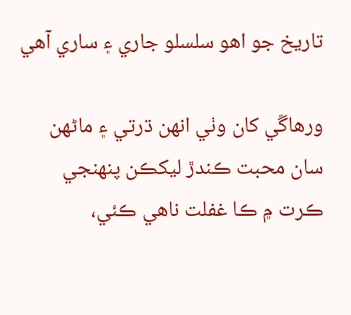تاريخ جو اهو سلسلو جاري ۽ ساري آهي

ورهاڱي کان وٺي انهن ڌرتي ۽ ماڻهن سان محبت ڪندڙ ليکڪن پنهنجي ڪرت ۾ ڪا غفلت ناهي ڪئي،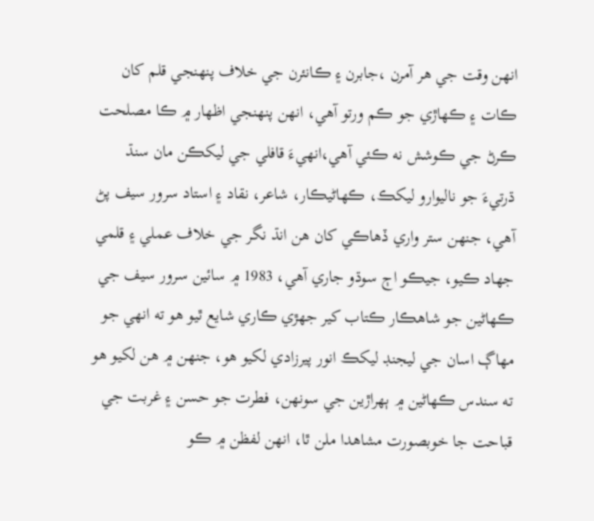انهن وقت جي هر آمرن ،جابرن ۽ ڪانئرن جي خلاف پنهنجي قلم کان ڪات ۽ ڪهاڙي جو ڪم ورتو آهي، انهن پنهنجي اظهار ۾ ڪا مصلحت ڪرڻ جي ڪوشش نه ڪئي آهي،انهيءَ قافلي جي ليکڪن مان سنڌ ڌرتيءَ جو ناليوارو ليکڪ، ڪهاڻيڪار، شاعر، نقاد ۽ استاد سرور سيف پڻ آهي، جنهن ستر واري ڏهاڪي کان هن انڌ نگر جي خلاف عملي ۽ قلمي جهاد ڪيو، جيڪو اڄ سوڌو جاري آهي، 1983 ۾ سائين سرور سيف جي ڪهاڻين جو شاهڪار ڪتاب کير جهڙي ڪاري شايع ٿيو هو ته انھي جو مهاڳ اسان جي ليجنڊ ليکڪ انور پيرزادي لکيو هو، جنهن ۾ هن لکيو هو ته سندس ڪهاڻين ۾ ٻهراڙين جي سونهن، فطرت جو حسن ۽ غربت جي قباحت جا خوبصورت مشاهدا ملن ٿا، انهن لفظن ۾ ڪو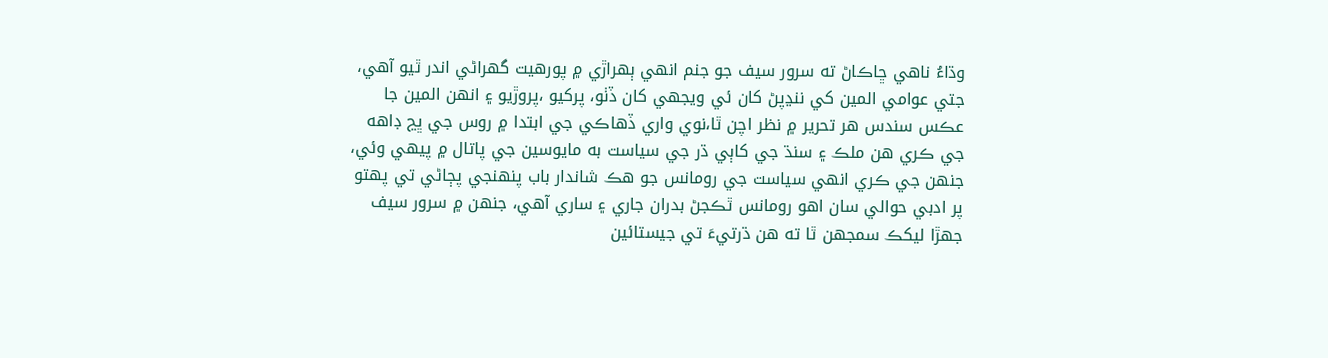وڌاءُ ناهي ڇاڪاڻ ته سرور سيف جو جنم انهي ٻهراڙي ۾ پورهيت گهراڻي اندر ٿيو آهي، جتي عوامي المين کي ننڍپڻ کان ئي ويجهي کان ڏٺو، پرکيو ،پروڙيو ۽ انهن المين جا عڪس سندس هر تحرير ۾ نظر اچن ٿا،نوي واري ڏهاڪي جي ابتدا ۾ روس جي ڀڃ ڊاهه جي ڪري هن ملڪ ۽ سنڌ جي کاٻي ڌر جي سياست به مايوسين جي پاتال ۾ پيهي وئي، جنهن جي ڪري انهي سياست جي رومانس جو هڪ شاندار باب پنهنجي پڄاڻي تي پهتو پر ادبي حوالي سان اهو رومانس ٿڪجڻ بدران جاري ۽ ساري آهي، جنهن ۾ سرور سيف جهڙا ليکڪ سمجهن ٿا ته هن ڌرتيءَ تي جيستائين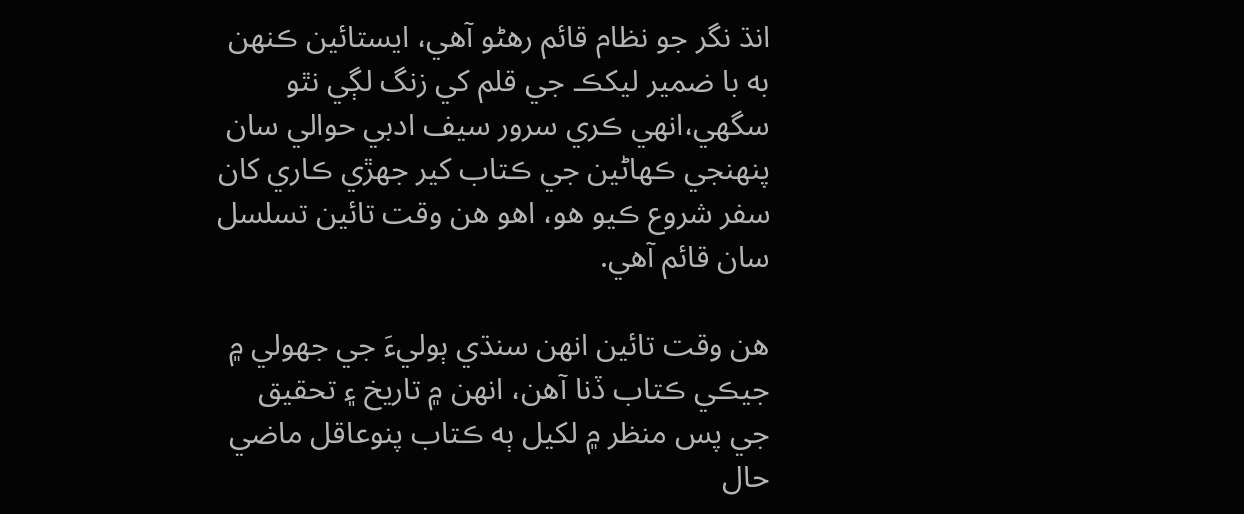انڌ نگر جو نظام قائم رهڻو آهي، ايستائين ڪنهن به با ضمير ليکڪ جي قلم کي زنگ لڳي نٿو سگهي،انهي ڪري سرور سيف ادبي حوالي سان پنهنجي ڪهاڻين جي ڪتاب کير جهڙي ڪاري کان سفر شروع ڪيو هو، اهو هن وقت تائين تسلسل سان قائم آهي.

هن وقت تائين انهن سنڌي ٻوليءَ جي جهولي ۾ جيڪي ڪتاب ڏنا آهن، انهن ۾ تاريخ ۽ تحقيق جي پس منظر ۾ لکيل ٻه ڪتاب پنوعاقل ماضي حال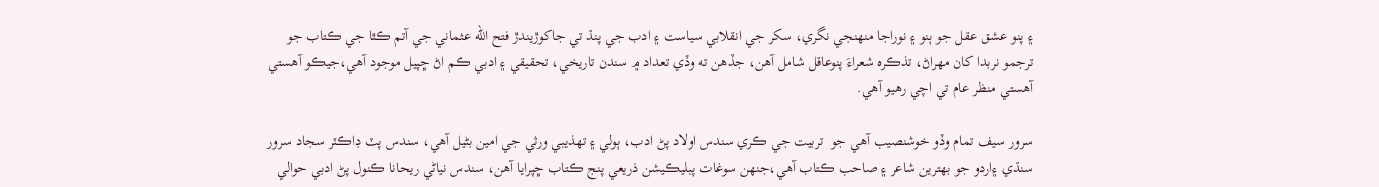۽ پنو عشق عقل جو ٻنو ۽ نوراجا منهنجي نگري، سکر جي انقلابي سياست ۽ ادب جي پنڌ تي جاکوڙيندڙ فتح الله عثماني جي آتم ڪٿا جي ڪتاب جو ترجمو نربدا کان مهراڻ، تذڪره شعراءَ پنوعاقل شامل آهن، جڏهن ته وڏي تعداد ۾ سندن تاريخي، تحقيقي ۽ ادبي ڪم اڻ ڇپيل موجود آهي،جيڪو آهستي آهستي منظر عام تي اچي رهيو آهي.

سرور سيف تمام وڏو خوشنصيب آهي جو  تربيت جي ڪري سندس اولاد پڻ ادب، ٻولي ۽ تهذيبي ورثي جي امين بڻيل آهي، سندس پٽ ڊاڪٽر سجاد سرور سنڌي ۽اردو جو بهترين شاعر ۽ صاحب ڪتاب آهي،جنهن سوغات پبليڪيشن ذريعي پنج ڪتاب ڇپرايا آهن، سندس نياڻي ريحانا ڪنول پڻ ادبي حوالي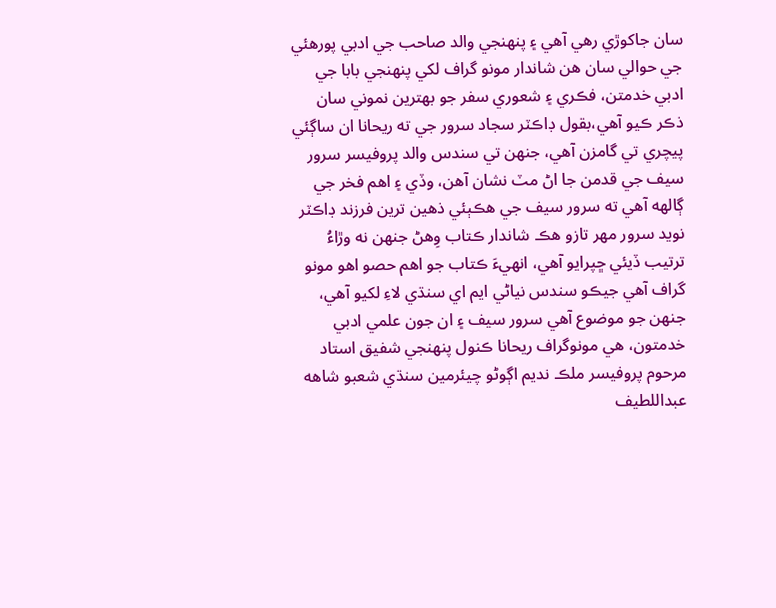سان جاکوڙي رهي آهي ۽ پنهنجي والد صاحب جي ادبي پورهئي جي حوالي سان هن شاندار مونو گراف لکي پنهنجي بابا جي ادبي خدمتن، فڪري ۽ شعوري سفر جو بهترين نموني سان ذڪر ڪيو آهي،بقول ڊاڪٽر سجاد سرور جي ته ريحانا ان ساڳئي پيچري تي گامزن آهي، جنهن تي سندس والد پروفيسر سرور سيف جي قدمن جا اڻ مٽ نشان آهن، وڏي ۽ اهم فخر جي ڳالهه آهي ته سرور سيف جي هڪٻئي ذهين ترين فرزند ڊاڪٽر نويد سرور مهر تازو هڪ شاندار ڪتاب وِهڻ جنهن نه وڙاءُ ترتيب ڏيئي ڇپرايو آهي، انهيءَ ڪتاب جو اهم حصو اهو مونو گراف آهي جيڪو سندس نياڻي ايم اي سنڌي لاءِ لکيو آهي، جنهن جو موضوع آهي سرور سيف ۽ ان جون علمي ادبي خدمتون، هي مونوگراف ريحانا ڪنول پنهنجي شفيق استاد مرحوم پروفيسر ملڪ نديم اڳوڻو چيئرمين سنڌي شعبو شاهه عبداللطيف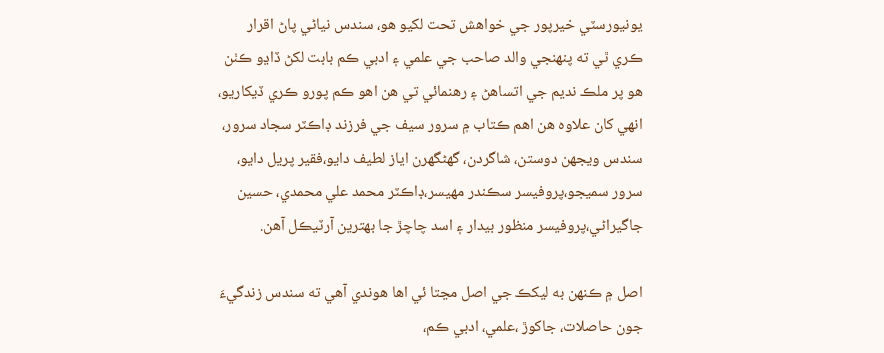يونيورسٽي خيرپور جي خواهش تحت لکيو هو، سندس نياڻي پاڻ اقرار ڪري ٿي ته پنهنجي والد صاحب جي علمي ۽ ادبي ڪم بابت لکڻ ڏاڍو ڪٺن هو پر ملڪ نديم جي اتساهڻ ۽ رهنمائي تي هن اهو ڪم پورو ڪري ڏيکاريو، انھي کان علاوه هن اهم ڪتاب ۾ سرور سيف جي فرزند ڊاڪٽر سجاد سرور، سندس ويجهن دوستن، شاگردن، گهڻگهرن اياز لطيف دايو،فقير پريل دايو، سرور سميجو،پروفيسر سڪندر مهيسر،ڊاڪٽر محمد علي محمدي، حسين جاگيراڻي،پروفيسر منظور بيدار ۽ اسد چاچڙ جا بهترين آرٽيڪل آهن.

اصل ۾ ڪنهن به ليکڪ جي اصل مڃتا ئي اها هوندي آهي ته سندس زندگيءَ جون حاصلات، جاکوڙ ،علمي، ادبي ڪم،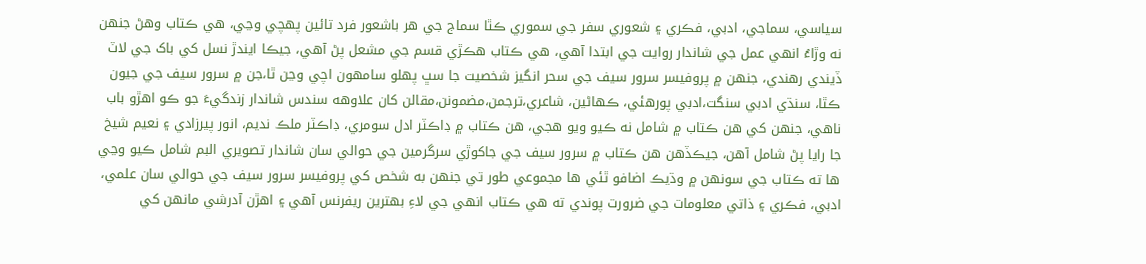سياسي، سماجي، ادبي، فڪري ۽ شعوري سفر جي سموري ڪٿا سماج جي هر باشعور فرد تائين پهچي وڃي، هي ڪتاب وھڻ جنهن نه وڙاءُ انهي عمل جي شاندار روايت جي ابتدا آهي، هي ڪتاب هڪڙي قسم جي مشعل پڻ آهي، جيڪا ايندڙ نسل کي باک جي لاٽ ڏيندي رهندي، جنهن ۾ پروفيسر سرور سيف جي سحر انگيز شخصيت جا سڀ پهلو سامهون اچي وڃن ٿا،جن ۾ سرور سيف جي جيون ڪٿا، سنڌي ادبي سنگت،ادبي پورهئي، ڪهاڻين، شاعري،ترجمن،مضمونن،مقالن کان علاوهه سندس شاندار زندگيءَ جو ڪو اهڙو باب ناهي، جنهن کي هن ڪتاب ۾ شامل نه ڪيو ويو هجي، هن ڪتاب ۾ ڊاڪٽر ادل سومري، ڊاڪٽر ملڪ نديم، انور پيرزادي ۽ نعيم شيخ جا رايا پڻ شامل آهن، جيڪڏهن هن ڪتاب ۾ سرور سيف جي جاکوڙي سرگرمين جي حوالي سان شاندار تصويري البم شامل ڪيو وڃي ها ته ڪتاب جي سونهن ۾ وڌيڪ اضافو ٿئي ها مجموعي طور تي جنهن به شخص کي پروفيسر سرور سيف جي حوالي سان علمي، ادبي، فڪري ۽ ذاتي معلومات جي ضرورت پوندي ته هي ڪتاب انھي جي لاءِ بهترين ريفرنس آهي ۽ اهڙن آدرشي مانهن کي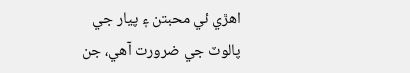اهڙي ئي محبتن ۽ پيار جي پالوٽ جي ضرورت آهي، جن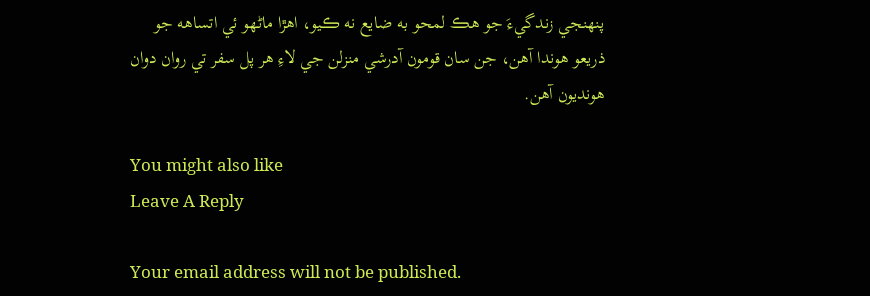پنهنجي زندگيءَ جو هڪ لمحو به ضايع نه ڪيو، اهڙا ماڻهو ئي اتساهه جو ذريعو هوندا آهن، جن سان قومون آدرشي منزلن جي لاءِ هر پل سفر تي روان دوان هونديون آهن.

You might also like
Leave A Reply

Your email address will not be published.